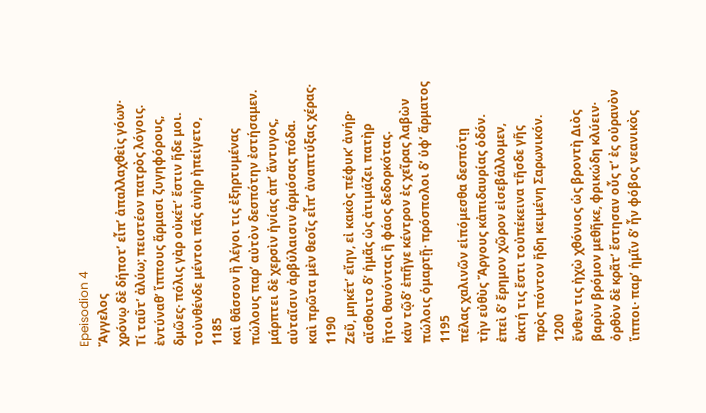Epeisodion 4
Ἄγγελος
χρόνῳ δὲ δήποτ’ εἶπ’ ἀπαλλαχθεὶς γόων·
Τί ταῦτ’ ἀλύω; πειστέον πατρὸς λόγοις.
ἐντύναθ’ ἵππους ἅρμασι ζυγηφόρους,
δμῶες· πόλις γὰρ οὐκέτ’ ἔστιν ἥδε μοι.
τοὐνθένδε μέντοι πᾶς ἀνὴρ ἠπείγετο,
1185
καὶ θᾶσσον ἢ λέγοι τις ἐξηρτυμένας
πώλους παρ’ αὐτὸν δεσπότην ἐστήσαμεν.
μάρπτει δὲ χερσὶν ἡνίας ἀπ’ ἄντυγος,
αὐταῖσιν ἀρβύλαισιν ἁρμόσας πόδα.
καὶ πρῶτα μὲν θεοῖς εἶπ’ ἀναπτύξας χέρας·
1190
Ζεῦ, μηκέτ’ εἴην, εἰ κακὸς πέφυκ’ ἀνήρ·
αἴσθοιτο δ’ ἡμᾶς ὡς ἀτιμάζει πατὴρ
ἤτοι θανόντας ἢ φάος δεδορκότας.
κἀν τῷδ’ ἐπῆγε κέντρον ἐς χεῖρας λαβὼν
πώλοις ὁμαρτῇ· πρόσπολοι δ’ ὑφ’ ἅρματος
1195
πέλας χαλινῶν εἱπόμεσθα δεσπότῃ
τὴν εὐθὺς Ἄργους κἀπιδαυρίας ὁδόν.
ἐπεὶ δ’ ἔρημον χῶρον εἰσεβάλλομεν,
ἀκτή τις ἔστι τοὐπέκεινα τῆσδε γῆς
πρὸς πόντον ἤδη κειμένη Σαρωνικόν.
1200
ἔνθεν τις ἠχὼ χθόνιος ὡς βροντὴ Διὸς
βαρὺν βρόμον μεθῆκε, φρικώδη κλύειν·
ὀρθὸν δὲ κρᾶτ’ ἔστησαν οὖς τ’ ἐς οὐρανὸν
ἵπποι· παρ’ ἡμῖν δ’ ἦν φόβος νεανικὸς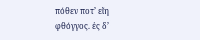πόθεν ποτ’ εἴη φθόγγος. ἐς δ’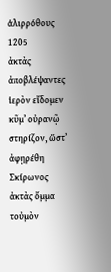ἁλιρρόθους
1205
ἀκτὰς ἀποβλέψαντες ἱερὸν εἴδομεν
κῦμ’ οὐρανῷ στηρίζον, ὥστ’ ἀφῃρέθη
Σκίρωνος ἀκτὰς ὄμμα τοὐμὸν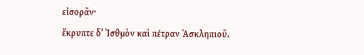εἰσορᾶν·
ἔκρυπτε δ’ Ἰσθμὸν καὶ πέτραν Ἀσκληπιοῦ.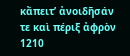κἄπειτ’ ἀνοιδῆσάν τε καὶ πέριξ ἀφρὸν
1210